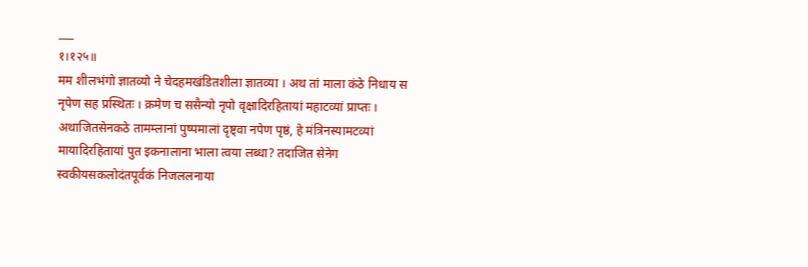___
१।१२५॥
मम शीलभंगो ज्ञातव्यो ने चेदहमखंडितशीला ज्ञातव्या । अथ तां माला कंठे निधाय स नृपेण सह प्रस्थितः । क्रमेण च ससैन्यो नृपो वृक्षादिरहितायां महाटव्यां प्राप्तः । अथाजितसेनकठे तामम्लानां पुष्पमालां दृष्ट्वा नपेण पृष्ठं, हे मंत्रिनस्यामटव्यां मायादिरहितायां पुत इकनालाना भाला त्वया लब्धा? तदाजित सेनेग स्वकीयसकलोदंतपूर्वकं निजललनाया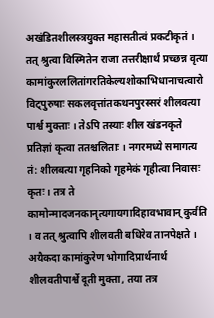अखंडितशीलस्त्रयुक्त महासतीत्वं प्रकटीकृतं । तत् श्रुत्वा विस्मितेन राजा तत्तरीक्षार्थं प्रच्छन्न वृत्या कामांकुरललितांगरतिकेल्यशोकाभिधानाचत्वारो विट्पुरुषाः सकलवृत्तांतकथनपुरस्सरं शीलवत्या पार्श्व मुक्ताः । तेऽपि तस्याः शील खंडनकृते प्रतिज्ञां कृत्वा ततश्चलिताः । नगरमध्ये समागत्य तं: शीलबत्या गृहनिको गृहमेकं गृहीत्वा निवासः कृतः । तत्र ते कामोन्मादजनकानृत्यगायगादिहावभावान् कुर्वति । व तत् श्रुत्वापि शीलवती बधिरेव तानपेक्षते ।
अयैकदा कामांकुरेण भोगादिप्रार्थनार्थ शीलवतीपार्श्वे दूती मुक्ता, तया तत्र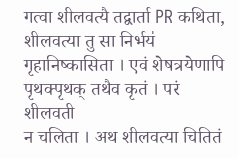गत्वा शीलवत्यै तद्वार्ता PR कथिता, शीलवत्या तु सा निर्भय॑ गृहानिष्कासिता । एवं शेषत्रयेणापि पृथक्पृथक् तथैव कृतं । परं शीलवती
न चलिता । अथ शीलवत्या चितितं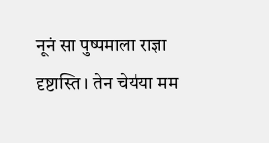नूनं सा पुष्पमाला राज्ञा दृष्टास्ति । तेन चेय॑या मम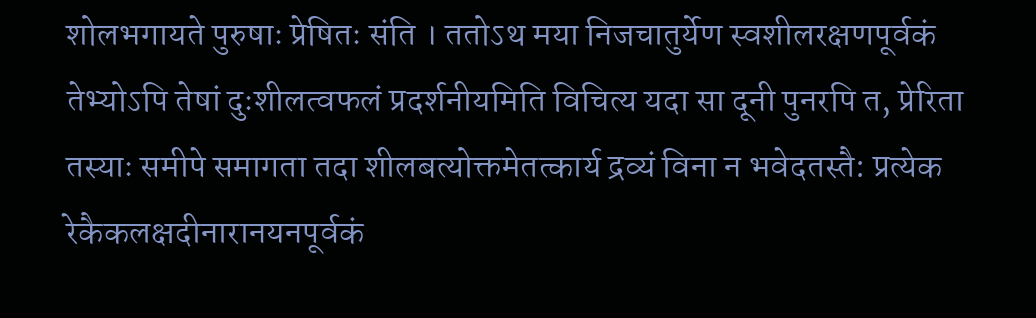शोलभगायते पुरुषाः प्रेषितः संति । ततोऽथ मया निजचातुर्येण स्वशीलरक्षणपूर्वकं तेभ्योऽपि तेषां दुःशीलत्वफलं प्रदर्शनीयमिति विचित्य यदा सा दूनी पुनरपि त, प्रेरिता तस्याः समीपे समागता तदा शीलबत्योक्तमेतत्कार्य द्रव्यं विना न भवेदतस्तै: प्रत्येक रेकैकलक्षदीनारानयनपूर्वकं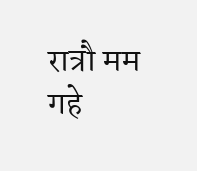रात्रौ मम गहे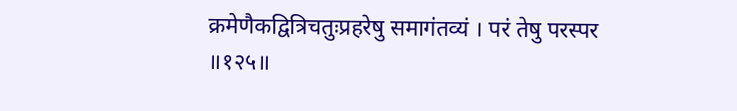क्रमेणैकद्वित्रिचतुःप्रहरेषु समागंतव्यं । परं तेषु परस्पर
॥१२५॥